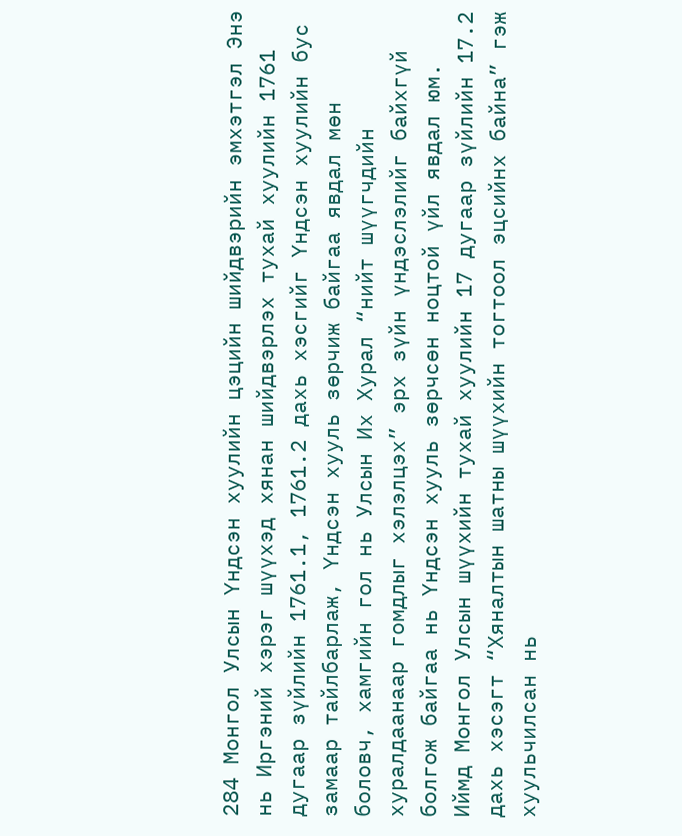284 Монгол Улсын Үндсэн хуулийн цэцийн шийдвэрийн эмхэтгэл Энэ нь Иргэний хэрэг шүүхэд хянан шийдвэрлэх тухай хуулийн 1761 дугаар зүйлийн 1761.1, 1761.2 дахь хэсгийг Үндсэн хуулийн бус замаар тайлбарлаж, Үндсэн хууль зөрчиж байгаа явдал мөн боловч, хамгийн гол нь Улсын Их Хурал “нийт шүүгчдийн хуралдаанаар гомдлыг хэлэлцэх” эрх зүйн үндэслэлийг байхгүй болгож байгаа нь Үндсэн хууль зөрчсөн ноцтой үйл явдал юм. Иймд Монгол Улсын шүүхийн тухай хуулийн 17 дугаар зүйлийн 17.2 дахь хэсэгт “Хяналтын шатны шүүхийн тогтоол эцсийнх байна” гэж хуульчилсан нь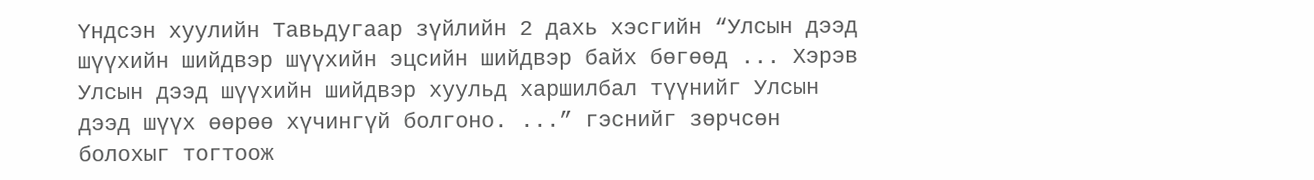Үндсэн хуулийн Тавьдугаар зүйлийн 2 дахь хэсгийн “Улсын дээд шүүхийн шийдвэр шүүхийн эцсийн шийдвэр байх бөгөөд ... Хэрэв Улсын дээд шүүхийн шийдвэр хуульд харшилбал түүнийг Улсын дээд шүүх өөрөө хүчингүй болгоно. ...” гэснийг зөрчсөн болохыг тогтоож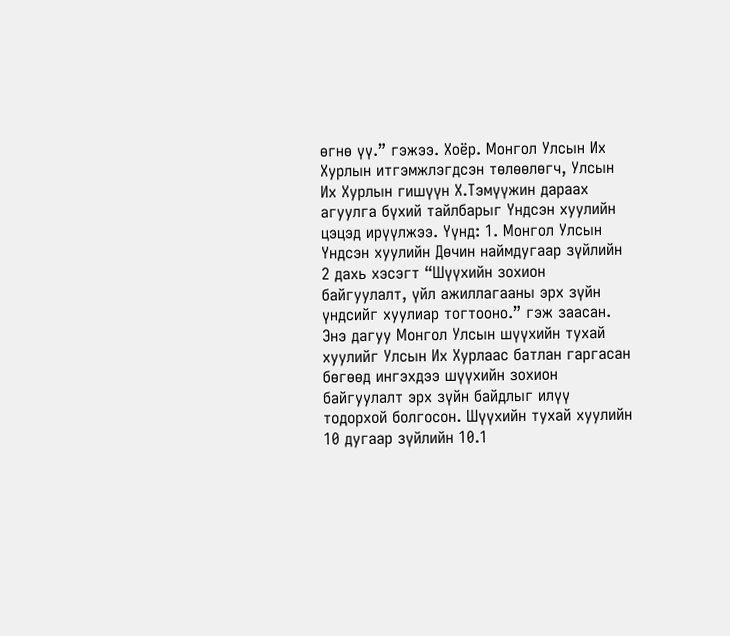өгнө үү.” гэжээ. Хоёр. Монгол Улсын Их Хурлын итгэмжлэгдсэн төлөөлөгч, Улсын Их Хурлын гишүүн Х.Тэмүүжин дараах агуулга бүхий тайлбарыг Үндсэн хуулийн цэцэд ирүүлжээ. Үүнд: 1. Монгол Улсын Үндсэн хуулийн Дөчин наймдугаар зүйлийн 2 дахь хэсэгт “Шүүхийн зохион байгуулалт, үйл ажиллагааны эрх зүйн үндсийг хуулиар тогтооно.” гэж заасан. Энэ дагуу Монгол Улсын шүүхийн тухай хуулийг Улсын Их Хурлаас батлан гаргасан бөгөөд ингэхдээ шүүхийн зохион байгуулалт эрх зүйн байдлыг илүү тодорхой болгосон. Шүүхийн тухай хуулийн 10 дугаар зүйлийн 10.1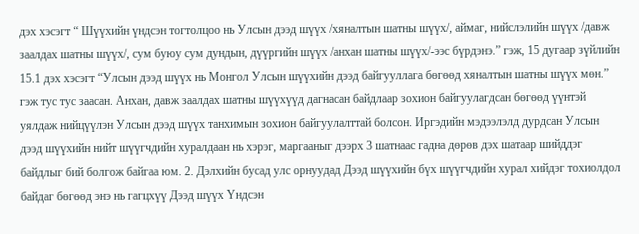дэх хэсэгт “ Шүүхийн үндсэн тогтолцоо нь Улсын дээд шүүх /хяналтын шатны шүүх/, аймаг, нийслэлийн шүүх /давж заалдах шатны шүүх/, сум буюу сум дундын, дүүргийн шүүх /анхан шатны шүүх/-ээс бүрдэнэ.” гэж, 15 дугаар зүйлийн 15.1 дэх хэсэгт “Улсын дээд шүүх нь Монгол Улсын шүүхийн дээд байгууллага бөгөөд хяналтын шатны шүүх мөн.” гэж тус тус заасан. Анхан, давж заалдах шатны шүүхүүд дагнасан байдлаар зохион байгуулагдсан бөгөөд үүнтэй уялдаж нийцүүлэн Улсын дээд шүүх танхимын зохион байгуулалттай болсон. Иргэдийн мэдээлэлд дурдсан Улсын дээд шүүхийн нийт шүүгчдийн хуралдаан нь хэрэг, маргааныг дээрх 3 шатнаас гадна дөрөв дэх шатаар шийддэг байдлыг бий болгож байгаа юм. 2. Дэлхийн бусад улс орнуудад Дээд шүүхийн бүх шүүгчдийн хурал хийдэг тохиолдол байдаг бөгөөд энэ нь гагцхүү Дээд шүүх Үндсэн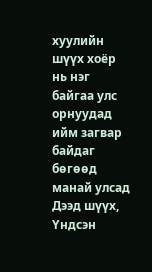хуулийн шүүх хоёр нь нэг байгаа улс орнуудад ийм загвар байдаг бөгөөд манай улсад Дээд шүүх, Үндсэн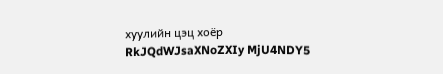хуулийн цэц хоёр
RkJQdWJsaXNoZXIy MjU4NDY5